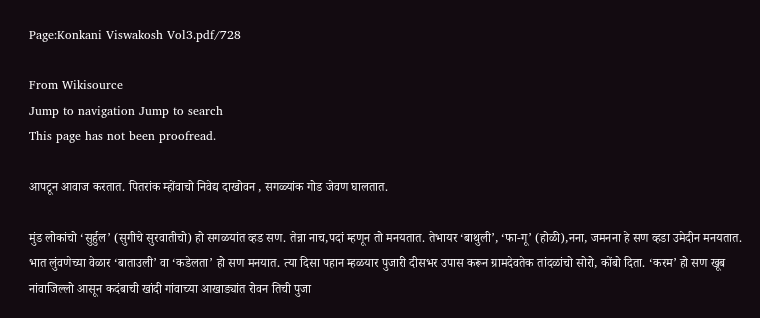Page:Konkani Viswakosh Vol3.pdf/728

From Wikisource
Jump to navigation Jump to search
This page has not been proofread.

आपटून आवाज करतात. पितरांक म्होंवाचो निवेद्य दाखोवन , सगळ्यांक गोड जेवण घालतात.

मुंड लोकांचो ‘सुर्हुल’ (सुगीचे सुरवातीचो) हो सगळयांत व्हड सण. तेन्ना नाच,पदां म्हणून तो मनयतात. तेभायर ‘बाथुली’, ‘फा-गू’ (होळी),नना, जमनना हे सण व्हडा उमेदीन मनयतात. भात लुंवणेच्या वेळार ‘बाताउली’ वा ‘कडेलता’ हो सण मनयात. त्या दिसा पहान म्हळयार पुजारी दीसभर उपास करून ग्रामदेवतेक तांदळांचो सोरो, कोंबो दिता. ‘करम’ हो सण खूब नांवाजिल्लो आसून कदंबाची खांदी गांवाच्या आखाड्यांत रोवन तिची पुजा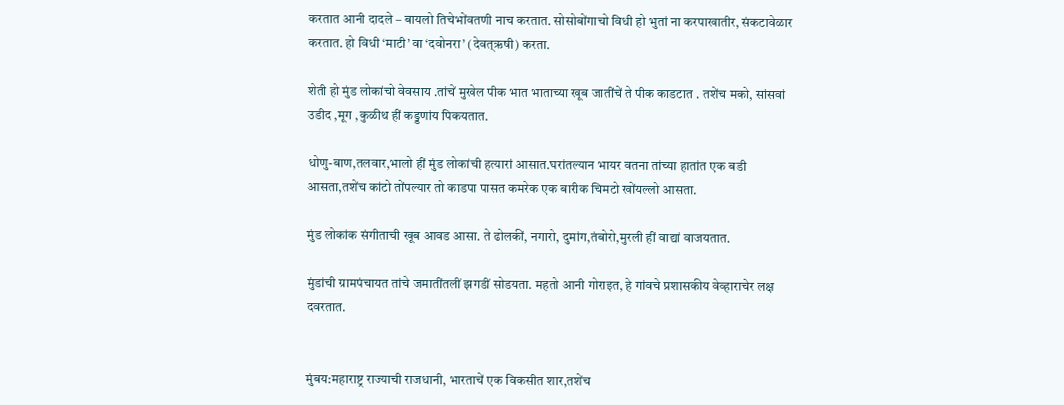करतात आनी दादले – बायलो तिचेभोंवतणी नाच करतात. सोसोबोंगाचो विधी हो भुतां ना करपाखातीर, संकटावेळार करतात. हो विधी ‘माटी’ वा ‘दवोनरा’ (देवत्ऋषी) करता.

शेती हो मुंड लोकांचो वेवसाय .तांचें मुखेल पीक भात भाताच्या खूब जातींचें ते पीक काडटात . तशेंच मको, सांसवां उडीद ,मूग ,कुळीथ हीं कड्डणांय पिकयतात.

धोणु-बाण,तलवार,भालो हीं मुंड लोकांची हत्यारां आसात.घरांतल्यान भायर वतना तांच्या हातांत एक बडी आसता,तशेंच कांटो तोंपल्यार तो काडपा पासत कमरेक एक बारीक चिमटो खोंयल्लो आसता.

मुंड लोकांक संगीताची खूब आवड आसा. ते ढोलकीं, नगारो, दुमांग,तंबोरो,मुरली हीं वाद्यां वाजयतात.

मुंडांची ग्रामपंचायत तांचे जमातींतलीं झगडीं सोडयता. महतो आनी गोराइत, हे गांवचे प्रशासकीय वेव्हाराचेर लक्ष दवरतात.


मुंबय:महाराष्ट्र राज्याची राजधानी, भारताचें एक विकसीत शार,तशेंच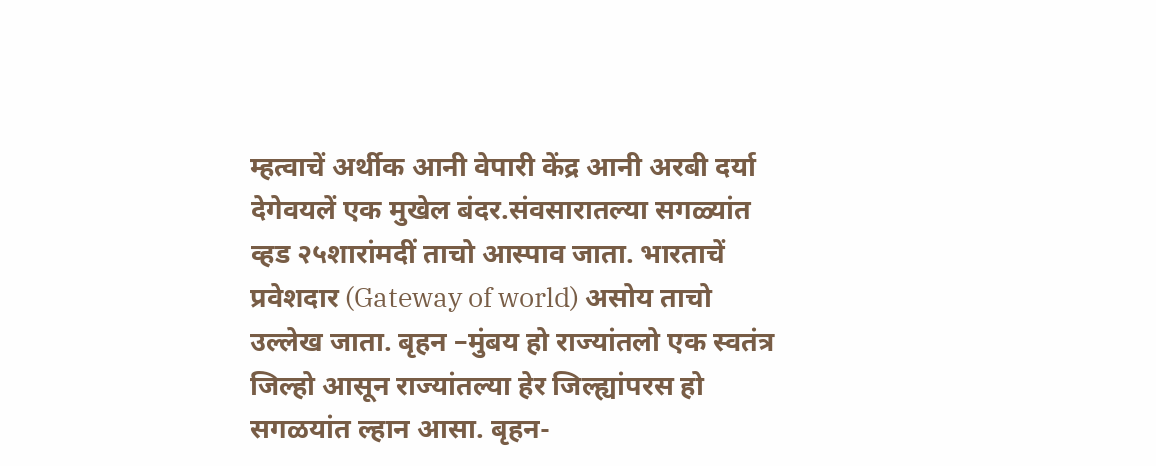म्हत्वाचें अर्थीक आनी वेपारी केंद्र आनी अरबी दर्या देगेवयलें एक मुखेल बंदर.संवसारातल्या सगळ्यांत व्हड २५शारांमदीं ताचो आस्पाव जाता. भारताचें प्रवेशदार (Gateway of world) असोय ताचो उल्लेख जाता. बृहन –मुंबय हो राज्यांतलो एक स्वतंत्र जिल्हो आसून राज्यांतल्या हेर जिल्ह्यांपरस हो सगळयांत ल्हान आसा. बृहन-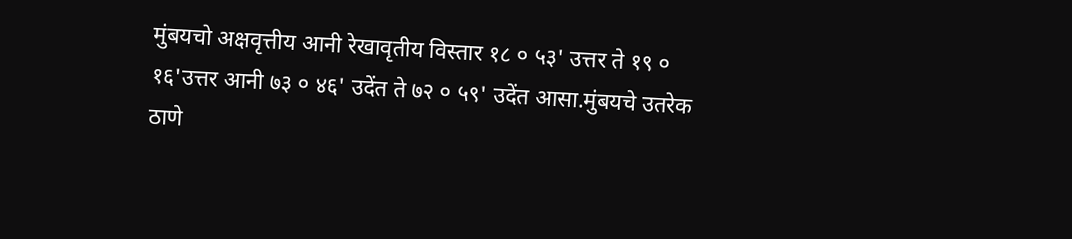मुंबयचो अक्षवृत्तीय आनी रेखावृतीय विस्तार १८ ० ५३' उत्तर ते १९ ० १६'उत्तर आनी ७३‌ ० ४६' उदेंत ते ७२ ० ५९' उदेंत आसा.मुंबयचे उतरेक ठाणे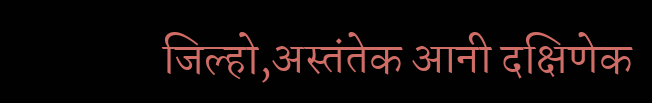जिल्हो,अस्तंतेक आनी दक्षिणेक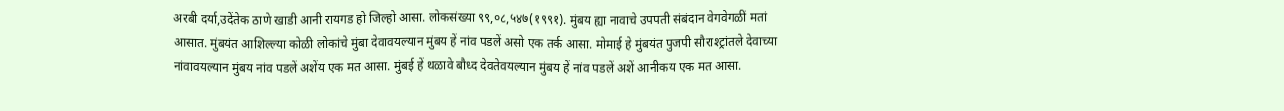अरबी दर्या,उदेंतेक ठाणे खाडी आनी रायगड हो जिल्हो आसा. लोकसंख्या ९९,०८,५४७(१९९१). मुंबय ह्या नावाचे उपपती संबंदान वेगवेगळीं मतां आसात. मुंबयंत आशिल्ल्या कोळी लोकांचे मुंबा देवावयल्यान मुंबय हें नांव पडलें असो एक तर्क आसा. मोमाई हे मुंबयंत पुजपी सौराश्ट्रांतले देवाच्या नांवावयल्यान मुंबय नांव पडलें अशेंय एक मत आसा. मुंबई हें थळावे बौध्द देवतेवयल्यान मुंबय हें नांव पडलें अशें आनीकय एक मत आसा.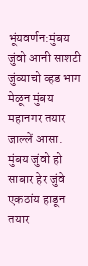भूंयवर्णन:मुंबय जुंवो आनी साशटी जुंव्याचो व्हड भाग मेळून मुंबय महानगर तयार जाल्लें आसा. मुंबय जुंवो हो साबार हेर जुंवे एकठांय हाडून तयार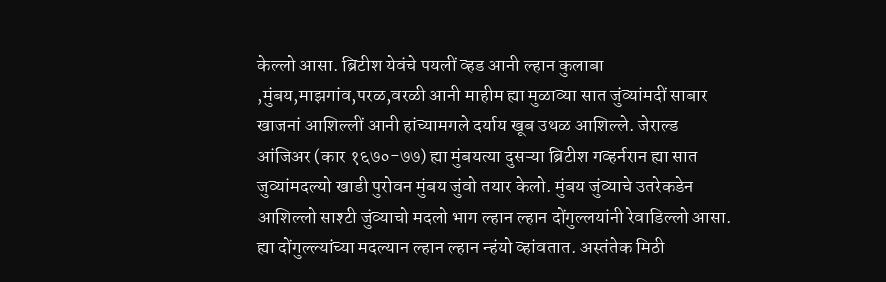केल्लो आसा. ब्रिटीश येवंचे पयलीं व्हड आनी ल्हान कुलाबा ,मुंबय,माझगांव,परळ,वरळी आनी माहीम ह्या मुळाव्या सात जुंव्यांमदीं साबार खाजनां आशिल्लीं आनी हांच्यामगले दर्याय खूब उथळ आशिल्ले. जेराल्ड आंजिअर (कार १६७०-७७) ह्या मुंबयत्या दुसऱ्या ब्रिटीश गव्हर्नरान ह्या सात जुव्यांमदल्यो खाडी पुरोवन मुंबय जुंवो तयार केलो. मुंबय जुंव्याचे उतरेकडेन आशिल्लो साश्टी जुंव्याचो मदलो भाग ल्हान ल्हान दोंगुल्लयांनी रेवाडिल्लो आसा. ह्या दोंगुल्ल्यांच्या मदल्यान ल्हान ल्हान न्हंयो व्हांवतात. अस्तंतेक मिठी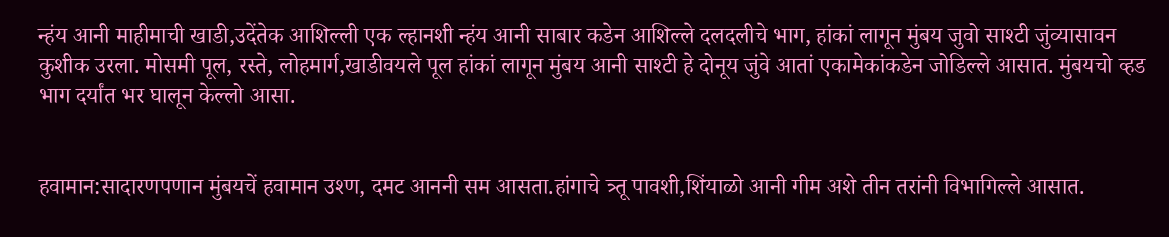न्हंय आनी माहीमाची खाडी,उदेंतेक आशिल्ली एक ल्हानशी न्हंय आनी साबार कडेन आशिल्ले दलदलीचे भाग, हांकां लागून मुंबय जुवो साश्टी जुंव्यासावन कुशीक उरला. मोसमी पूल, रस्ते, लोहमार्ग,खाडीवयले पूल हांकां लागून मुंबय आनी साश्टी हे दोनूय जुंवे आतां एकामेकांकडेन जोडिल्ले आसात. मुंबयचो व्हड भाग दर्यांत भर घालून केल्लो आसा.


हवामान:सादारणपणान मुंबयचें हवामान उश्ण, दमट आननी सम आसता.हांगाचे त्र्तू पावशी,शिंयाळो आनी गीम अशे तीन तरांनी विभागिल्ले आसात.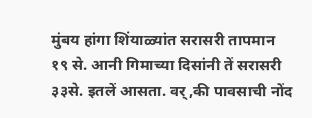मुंबय हांगा शिंयाळ्यांत सरासरी तापमान १९ से. आनी गिमाच्या दिसांनी तें सरासरी ३३से. इतलें आसता. वर्,की पावसाची नोंद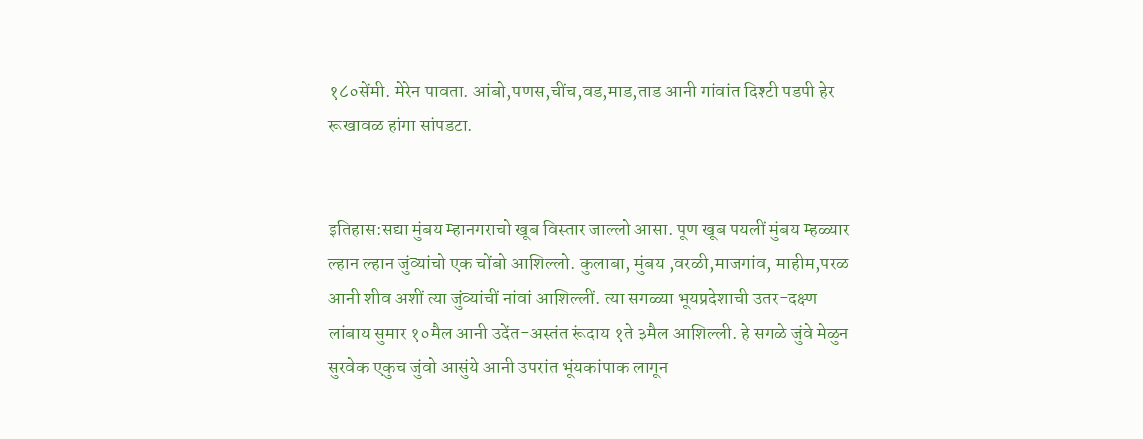१८०सेंमी. मेरेन पावता. आंबो,पणस,चींच,वड,माड,ताड आनी गांवांत दिश्टी पडपी हेर रूखावळ हांगा सांपडटा.


इतिहास:सद्या मुंबय म्हानगराचो खूब विस्तार जाल्लो आसा. पूण खूब पयलीं मुंबय म्हळ्यार ल्हान ल्हान जुंव्यांचो एक चोंबो आशिल्लो. कुलाबा, मुंबय ,वरळी,माजगांव, माहीम,परळ आनी शीव अशीं त्या जुंव्यांचीं नांवां आशिल्लीं. त्या सगळ्या भूयप्रदेशाची उतर-दक्ष्ण लांबाय सुमार १०मैल आनी उदेंत-अस्तंत रूंदाय १ते ३मैल आशिल्ली. हे सगळे जुंवे मेळुन सुरवेक एकुच जुंवो आसुंये आनी उपरांत भूंयकांपाक लागून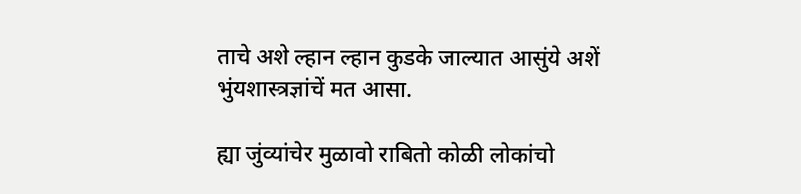ताचे अशे ल्हान ल्हान कुडके जाल्यात आसुंये अशें भुंयशास्त्रज्ञांचें मत आसा.

ह्या जुंव्यांचेर मुळावो राबितो कोळी लोकांचो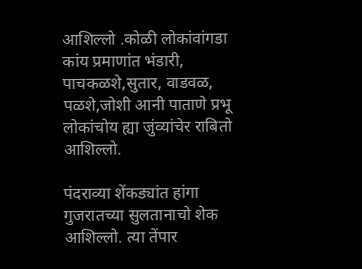आशिल्लो .कोळी लोकांवांगडा कांय प्रमाणांत भंडारी, पाचकळशे,सुतार, वाडवळ, पळशे,जोशी आनी पाताणे प्रभू लोकांचोय ह्या जुंव्यांचेर राबितो आशिल्लो.

पंदराव्या शेंकड्यांत हांगा गुजरातच्या सुलतानाचो शेक आशिल्लो. त्या तेंपार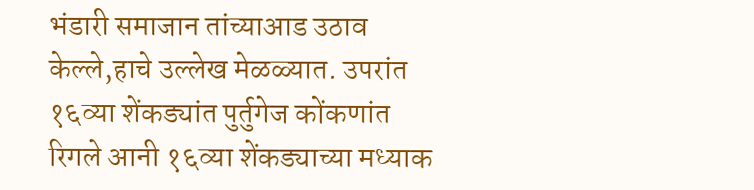भंडारी समाजान तांच्याआड उठाव केल्ले,हाचे उल्लेख मेळळ्यात. उपरांत १६व्या शेंकड्यांत पुर्तुगेज कोंकणांत रिगले आनी १६व्या शेंकड्याच्या मध्याक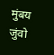मुंबय जुंवो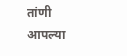तांणी आपल्या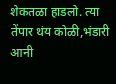शेकतळा हाडलो. त्या तेंपार थंय कोळी,भंडारी आनी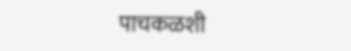पाचकळशी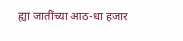ह्या जातींच्या आठ-धा हजार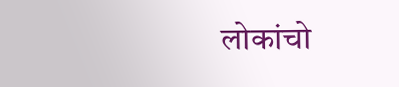लोकांचो